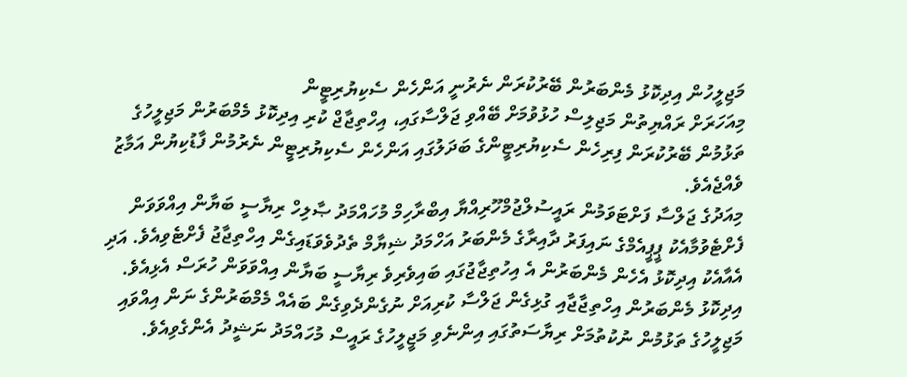މަޖިލީހުން އިދިކޮޅު މެންބަރުން ބޭރުކުރަން ނެރުނީ އަންހެން ސެކިޔުރިޓީން
މިއަހަރަށް ރައްޔިތުން މަޖިލިސް ހުޅުވުމަށް ބޭއްވި ޖަލްސާގައި، އިހްތިޖާޖް ކުރި އިދިކޮޅު މެމްބަރުން މަޖިލީހުގެ ތަޅުމުން ބޭރުކުރަން ފިރިހެން ސެކިޔުރިޓީންގެ ބަދަލުގައި އަންހެން ސެކިޔުރިޓީން ނެރުމުން ފާޑުކިޔުން އަމާޒު ވެއްޖެއެވެ.
މިއަދުގެ ޖަލްސާ ފަށްޓަވަމުން ރައީސުލްޖުމްހޫރިއްޔާ އިބްރާހިމް މުހައްމަދު ޞާލިހް ރިޔާސީ ބަޔާން އިއްވަވަން ފެށްޓެވުމާއެކު ޕީޕީއެމްގެ ނައިފަރު ދާއިރާގެ މެންބަރު އަހްމަދު ޝިޔާމް ތެދުވެވަޑައިގެން އިހްތިޖާޖު ފެށްޓެވިއެވެ. އަދި އެއާއެކު އިދިކޮޅު އެހެން މެންބަރުން އެ އިހުތިޖާޖުގައި ބައިވެރިވެ ރިޔާސީ ބަޔާން އިއްވަވަން ހުރަސް އެޅިއެވެ.
އިދިކޮޅު މެންބަރުން އިހްތިޖާޖާއި ގުޅިގެން ޖަލްސާ ކުރިއަށް ނުގެންދެވިގެން ބައެއް މެމްބަރުންގެ ނަން އިއްވައި މަޖިލީހުގެ ތަޅުމުން ނުކުތުމަށް ރިޔާސަތުގައި އިންނެވި މަޖީލީހުގެ ރައީސް މުހައްމަދު ނަޝީދު އެންގެވިއެވެ.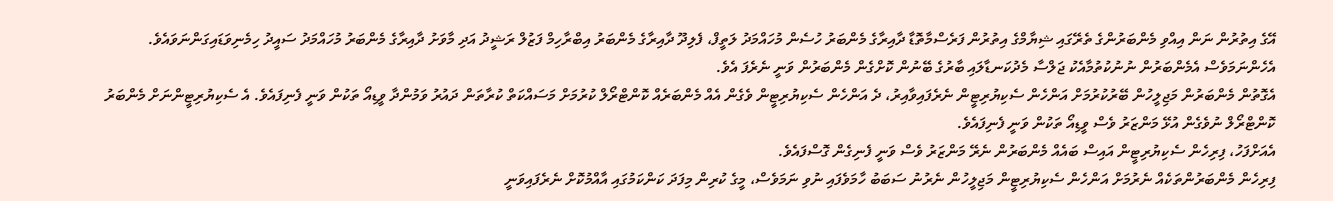އޭގެ އިތުރުން ނަން އިއްވި މެންބަރުންގެ ތެރޭގައި ޝިޔާމްގެ އިތުރުން ފަރެސްމާތޮޑާ ދާއިރާގެ މެންބަރު ހުސެން މުހައްމަދު ލަތީފް، ފެލިދޫ ދާއިރާގެ މެންބަރު އިބްރާހިމް ފަޒުލް ރަޝީދު އަދި މާވަށު ދާއިރާގެ މެންބަރު މުހައްމަދު ސައީދު ހިމެނިވަޑައިގަންނަވައެވެ.
އެހެންނަމަވެސް އެމެންބަރުން ނުނުކުތުމާއެކު ޖަލްސާ މެދުކަނޑާލައި ބާރުގެ ބޭނުން ކޮށްގެން މެންބަރުން ވަނީ ނެރެފަ އެވެ.
އެގޮތުން މެންބަރުން މަޖިލީހުން ބޭރުކުރުމަށް އަންހެން ސެކިޔުރިޓީން ނެރެފައިވާއިރު، ދެ އަންހެން ސެކިޔުރިޓީން ވެގެން އެއް މެންބަރެއް ކޮންޓްރޯލް ކުރުމަށް މަސައްކަތް ކުރާތަން ދައުރު ވަމުންދާ ވީޑިއޯ ތަކުން ވަނީ ފެނިފައެވެ. އެ ސެކިޔުރިޓީންނަށް މެންބަރު ކޮންޓްރޯލް ނުވެގެން އުޅޭ މަންޒަރު ވެސް ވީޑިއޯ ތަކުން ވަނީ ފެނިފައެވެ.
އެއަށްފަހު، ފިރިހެން ސެކިޔުރިޓީން އައިސް ބައެއް މެންބަރުން ނެރޭ މަންޒަރު ވެސް ވަނީ ފެނިގެން ގޮސްފައެވެ.
ފިރިހެން މެންބަރުންތަކެއް ނެރުމަށް އަންހެން ސެކިޔުރިޓީން މަޖިލީހުން ނެރުނު ސަބަބު ހާމަވެފައި ނުވި ނަމަވެސް، މީގެ ކުރިން މިފަދަ ކަންކަމުގައި އާއްމުކޮށް ނެރެފައިވަނީ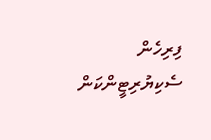ފިރިހެން ސެކިޔުރިޓީންކަން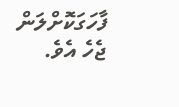ފާހަގަކޮށްލަން ޖެހެ އެވެ.